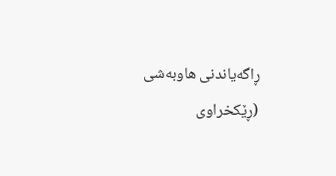ڕاگەیاندنی ھاوبەشی (ڕێکخراوی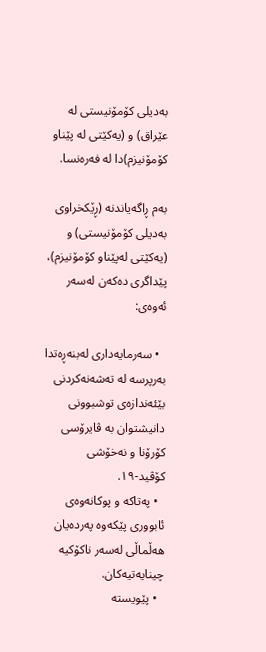بەدیلی کۆمۆنیستی لە عێراق) و (یەکێتی لە پێناو کۆمۆنیزم)دا لە فەرەنسا.

بەم ڕاگەیاندنە (ڕێکخراوی بەدیلی کۆمۆنیستی) و (یەکێتی لەپێناو کۆمۆنیزم)، پێداگری دەکەن لەسەر ئەوەی:

  • سەرمایەداری لەبنەڕەتدا بەرپرسە لە تەشەنەکردنی بێئەندازەی توشبوونی دانیشتوان بە ڤایرۆسی کۆرۆنا و نەخۆشی کۆڤید-١٩.
  • پەتاکە و پوکانەوەی ئابووری پێکەوە پەردەیان هەڵماڵی لەسەر ناکۆکیە چینایەتیەکان.
  • پێویستە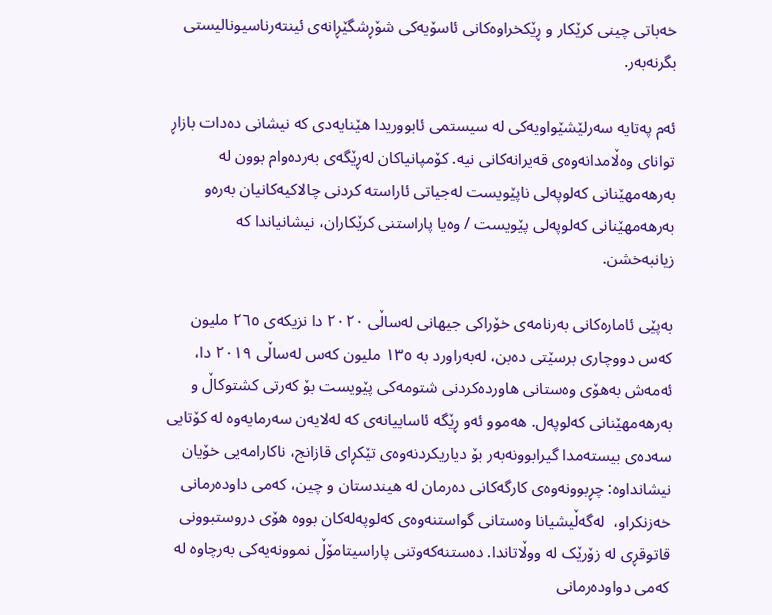خەباتی چینی کرێکار و ڕێکخراوەکانی ئاسۆیەکی شۆڕشگێڕانەی ئینتەرناسیونالیستی بگرنەبەر.

ئەم پەتایە سەرلێشێواویەکی لە سیستمی ئابووریدا هێنایەدی کە نیشانی دەدات بازاڕ توانای وەڵامدانەوەی قەیرانەکانی نیە. کۆمپانیاکان لەڕێگەی بەردەوام بوون لە بەرھەمھێنانی کەلوپەلی ناپێویست لەجیاتی ئاراستە کردنی چالاکیەکانیان بەرەو بەرھەمھێنانی کەلوپەلی پێویست / وەیا پاراستنی کرێکاران، نیشانیاندا کە زیانبەخشن.

بەپێی ئامارەکانی بەرنامەی خۆراکی جیھانی لەساڵی ٢٠٢٠ دا نزیکەی ٢٦٥ ملیون کەس دووچاری برسێتی دەبن، لەبەراورد بە ١٣٥ ملیون کەس لەساڵی ٢٠١٩ دا، ئەمەش بەھۆی وەستانی هاوردەکردنی شتومەکی پێویست بۆ کەرتی کشتوکاڵ و بەرھەمھێنانی کەلوپەل. ھەموو ئەو ڕێگە ئاساییانەی کە لەلایەن سەرمایەوە لە کۆتایی سەدەی بیستەمدا گیرابوونەبەر بۆ دیاریکردنەوەی تێکڕای قازانج، ناکارامەیی خۆیان نیشانداوە: چڕبوونەوەی کارگەکانی دەرمان لە ھیندستان و چین، کەمی داودەرمانی خەزنکراو،  لەگەڵیشیانا وەستانی گواستنەوەی کەلوپەلەکان بووە ھۆی دروستبوونی قاتوقڕی لە زۆرێک لە ووڵاتاندا. دەستنەکەوتنی پاراسیتامۆڵ نموونەیەکی بەرچاوە لە کەمی دواودەرمانی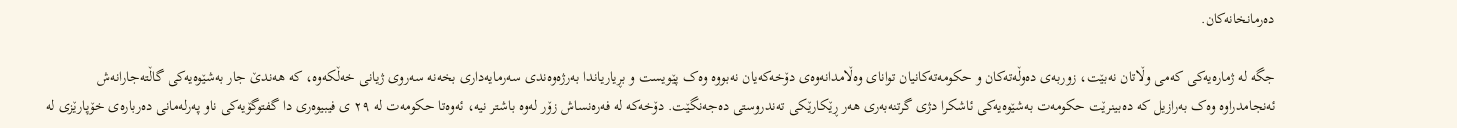دەرمانخانەکان.

جگە لە ژمارەیەکی کەمی وڵاتان نەبێت، زوربەی دەوڵەتەکان و حکومەتەکانیان توانای وەڵامدانەوەی دۆخەکەیان نەبووە وەک پێویست و بڕیاریاندا بەرژەوەندی سەرمایەداری بخەنە سەروی ژیانی خەڵکەوە، کە ھەندێ جار بەشێوەیەکی گاڵتەجارانەش ئەنجامدراوە وەک بەرازیل کە دەبینرێت حکومەت بەشێوەیەکی ئاشکرا دژی گرتنەبەری هەر ڕێکارێکی تەندروستی دەجەنگێت. دۆخەکە لە فەرەنساش زۆر لەوە باشتر نیە، ئەوەتا حکومەت لە ٢٩ ی فیبیوەری دا گفتوگۆیەکی ناو پەرلەمانی دەربارەی خۆپارێزی لە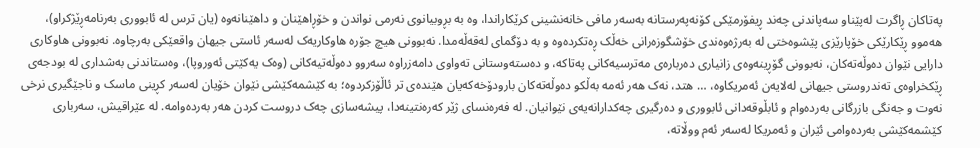پەتاکان ڕاگرت لەپێناو سەپاندنی چەند ڕیفۆرمێکی کۆنەپەرستانە بەسەر مافی خانەنشینی کرێکاراندا، وە بە بڕوبیانوی نەرمی نواندن و خۆڕاھێنان و داهێنانەوە (یان ترس لە ئابووری بەرنامەڕێژکراو)، ھەموو ڕێکارێکی خۆپارێزی پێشوەختی لە بەرژەوەندی خۆشگوزەرانی خەڵک ڕەتکردەوە و بە دۆگمای لەقەڵەمدا. نەبوونی ھیچ جۆرە ھاوکاریەک لەسەر ئاستی جیهان واقعێکی بەرچاوە. نەبوونی ھاوکاری دارایی نێوان دەوڵەتەکان، نەبوونی گۆڕینەوەی زانیاری دەربارەی مەترسیەکانی پەتاکە، و دەستەوستانی تەواوی دامەزراوە سەروو دەوڵەتیەکانی (وەک یەکێتی ئەوروپا)، وەستاندنی بەشداری لە بودجەی ڕێکخراوەی تەندروستی جیھانی لەلایەن ئەمریکاوە، … هتد، نەک هەر ئەمە بەڵکو دەوڵەتەکان بارودۆخەکەیان هێندەی تر ئاڵۆزکردوە؛ بە کێشمەکێشی نێوان خۆیان لەسەر کڕینی ماسک و ناجێگیری نرخی نەوت و جەنگی بازرگانی بەردەوام و ئابڵوقەدانی ئابووری و دەرگیری چەکدارانەیەی نێوانیان. لە فەرەنسای ژێر کەرەنتینەدا، پیشەسازی چەک دروست کردن هەر بەردەوامە. لە عێراقیش، سەرباری کێشمەکێشی بەردەوامی ئێران و ئەمریکا لەسەر ئەم ووڵاتە،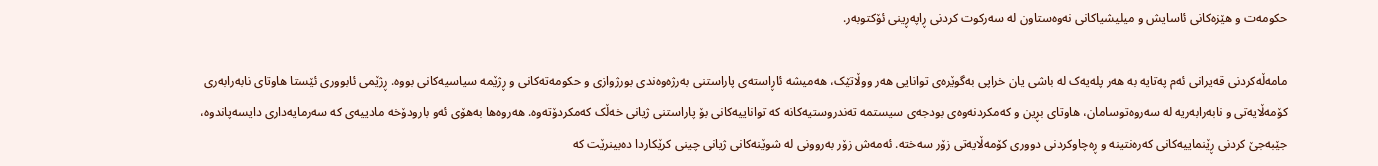حکومەت و ھێزەکانی ئاسایش و میلیشیاکانی نەوەستاون لە سەرکوت کردنی ڕاپەڕینی ئۆکتوبەر.

مامەڵەکردنی قەیرانی ئەم پەتایە بە ھەر پلەیەک لە باشی یان خراپی بەگوێرەی توانایی ھەر ووڵاتێک، ھەمیشە ئاڕاستەی پاراستنی بەرژەوەندی بورژوازی و حکومەتەکانی و ڕژێمە سیاسیەکانی بووە. ڕژێمی ئابووری ئێستا هاوتای نابەرابەری کۆمەڵایەتی و نابەرابەریە لە سەروەتوسامان، هاوتای بڕین و کەمکردنەوەی بودجەی سیستمە تەندروستیەکانە کە تواناییەکانی بۆ پاراستنی ژیانی خەڵک کەمکردۆتەوە. هەروەها بەھۆی ئەو بارودۆخە مادییەی کە سەرمایەداری دایسەپاندوە، جێبەجێ کردنی ڕێنماییەکانی کەرەنتینە و ڕەچاوکردنی دووری کۆمەڵایەتی زۆر سەختە. ئەمەش زۆر بەروونی لە شوێنەکانی ژیانی چینی کرێکاردا دەبینرێت کە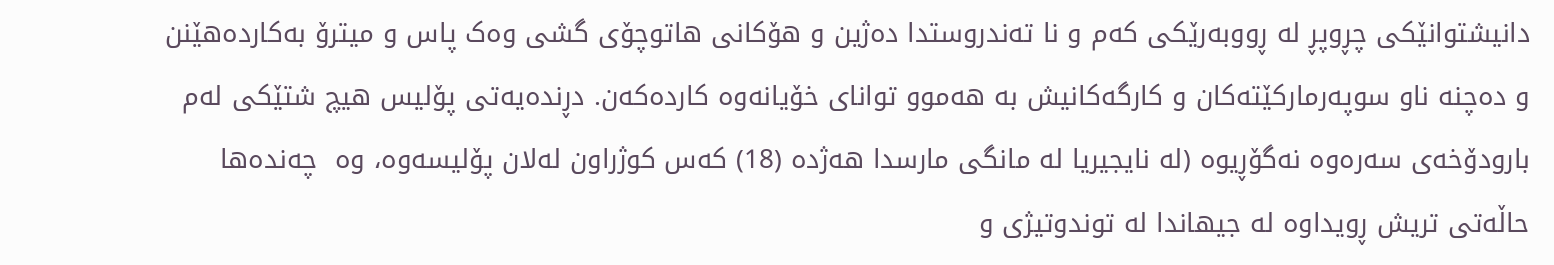دانیشتوانێکی چڕوپڕ لە ڕووبەرێکی کەم و نا تەندروستدا دەژین و ھۆکانی ھاتوچۆی گشی وەک پاس و میترۆ بەکاردەهێنن و دەچنە ناو سوپەرمارکێتەکان و کارگەکانیش بە هەموو توانای خۆیانەوە کاردەکەن. دڕندەیەتی پۆلیس هیچ شتێکی لەم بارودۆخەی سەرەوە نەگۆڕیوە (لە نایجیریا لە مانگی مارسدا ھەژدە (18) کەس کوژراون لەلان پۆلیسەوە، وە  چەندەھا حاڵەتی تریش ڕویداوە لە جیهاندا لە توندوتیژی و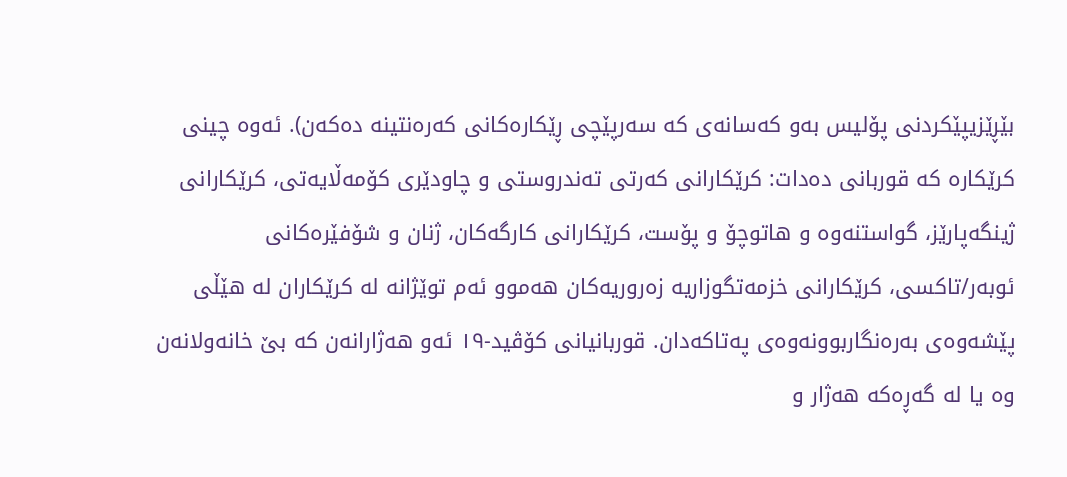بێڕێزیپێکردنی پۆلیس بەو کەسانەی کە سەرپێچی ڕێکارەکانی کەرەنتینە دەکەن). ئەوە چینی کرێکارە کە قوربانی دەدات: کرێکارانی کەرتی تەندروستی و چاودێری کۆمەڵایەتی، کرێکارانی ژینگەپارێز، گواستنەوە و ھاتوچۆ و پۆست، کرێکارانی کارگەکان، ژنان و شۆفێرەکانی ئوبەر/تاکسی، کرێکارانی خزمەتگوزاریە زەروریەکان ھەموو ئەم توێژانە لە کرێکاران لە ھێڵی پێشەوەی بەرەنگاربوونەوەی پەتاکەدان. قوربانیانی کۆڤید-١٩ ئەو ھەژارانەن کە بێ خانەولانەن وە یا لە گەڕەکە ھەژار و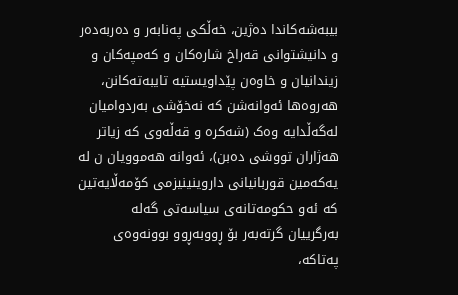بیبەشەکاندا دەژین، خەڵکی پەنابەر و دەربەدەر و دانیشتوانی قەراخ شارەکان و کەمپەکان و زیندانیان و خاوەن پێداویستیە تایبەتەکانن، ھەروەھا ئەوانەشن کە نەخۆشی بەردوامیان لەگەڵدایە وەک (شەکرە و قەڵەوی کە زیاتر ھەژاران تووشی دەبن)، ئەوانە ھەموویان ن لە یەکەمین قوربانیانی داروینینیزمی کۆمەڵایەتین کە ئەو حکومەتانەی سیاسەتی گەلە بەرگرییان گرتەبەر بۆ ڕووبەڕوو بوونەوەی پەتاکە،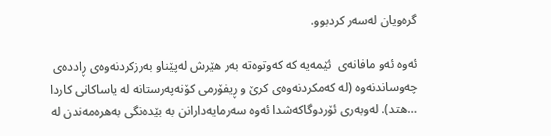گرەویان لەسەر کردبوو.

ئەوە ئەو مافانەی  ئێمەیە کە کەوتوەتە بەر ھێرش لەپێناو بەرزکردنەوەی ڕاددەی چەوساندنەوە (لە کەمکردنەوەی کرێ و ڕیفۆرمی کۆنەپەرستانە لە یاساکانی کاردا …ھتد). لەوبەری ئۆردوگاکەشدا ئەوە سەرمایەدارانن بە بێدەنگی بەهرەمەندن لە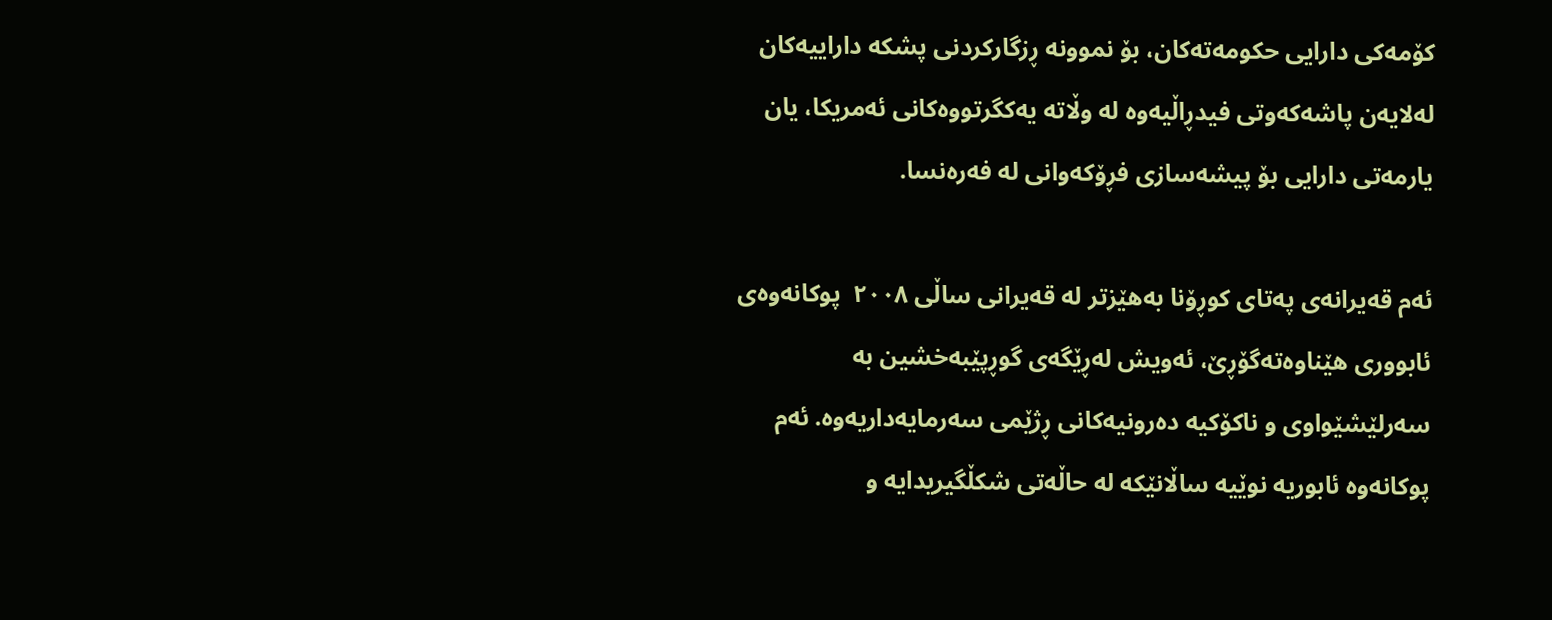کۆمەکی دارایی حکومەتەکان، بۆ نموونە ڕزگارکردنی پشکە داراییەکان لەلایەن پاشەکەوتی فیدڕاڵیەوە لە وڵاتە یەکگرتووەکانی ئەمریکا، یان یارمەتی دارایی بۆ پیشەسازی فڕۆکەوانی لە فەرەنسا.

ئەم قەیرانەی پەتای کوڕۆنا بەھێزتر لە قەیرانی ساڵی ٢٠٠٨  پوکانەوەی ئابووری ھێناوەتەگۆڕێ، ئەویش لەڕێگەی گوڕپێبەخشین بە سەرلێشێواوی و ناکۆکیە دەرونیەکانی ڕژێمی سەرمایەداریەوە. ئەم پوکانەوە ئابوریە نوێیە ساڵانێکە لە حاڵەتی شکڵگیریدایە و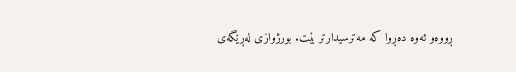ڕووەو ئەوە دەڕوا کە مەترسیدارتر بێت. بورژوازی لەڕێگەی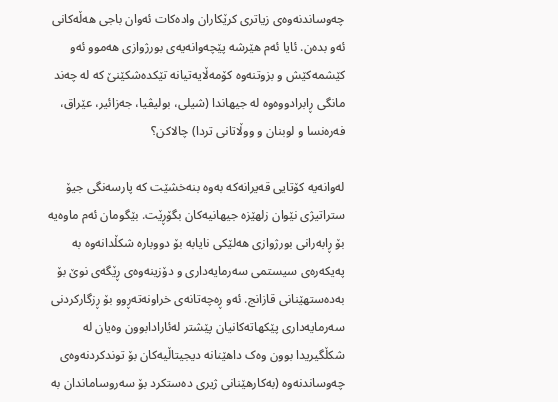چەوساندنەوەی زیاتری کرێکاران وادەکات ئەوان باجی ھەڵەکانی ئەو بدەن. ئایا ئەم ھێرشە پێچەوانەیەی بورژوازی ھەموو ئەو کێشمەکێش و بزوتنەوە کۆمەڵایەتیانە تێکدەشکێنێ کە لە چەند مانگی ڕابرادووەوە لە جیهاندا (شیلی، بولیڤیا، جەزائیر، عێراق، فەرەنسا و لوبنان و ووڵاتانی تردا) چالاکن؟

لەوانەیە کۆتایی قەیرانەکە بەوە بنەخشێت کە پارسەنگی جیۆ ستراتیژی نێوان زلھێزە جیھانیەکان بگۆڕێت. بێگومان ئەم ماوەیە بۆ ڕابەرانی بورژوازی هەلێکی نایابە بۆ دووبارە شکڵدانەوە بە پەیکەرەی سیستمی سەرمایەداری و دۆزینەوەی ڕێگەی نوێ بۆ بەدەستھێنانی قازانج. ئەو ڕەچەتانەی خراونەتەڕوو بۆ ڕزگارکردنی سەرمایەداری پێکھاتەکانیان پێشتر لەئارادابوون وەیان لە شکڵگیریدا بوون وەک داھێنانە دیجیتاڵیەکان بۆ توندکردنەوەی چەوساندنەوە (بەکارھێنانی ژیری دەستکرد بۆ سەروساماندان بە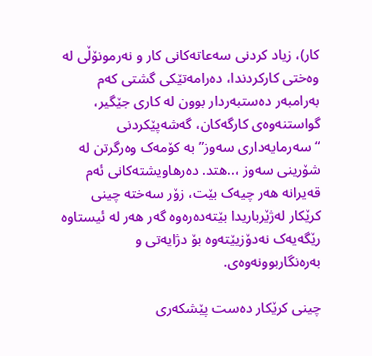کار)، زیاد کردنی سەعاتەکانی کار و نەرمونۆڵی لە وەختی کارکردندا، دەرامەتێکی گشتی کەم بەرامبەر دەستبەردار بوون لە کاری جێگیر، گواستنەوەی کارگەکان، گەشەپێکردنی “سەرمایەداری سەوز” بە کۆمەک وەرگرتن لە شۆرینی سەوز ،..ھتد. دەرھاویشتەکانی ئەم قەیرانە ھەر چیەک بێت، زۆر سەختە چینی کرێکار لەژێرباریدا بێتەدەرەوە گەر ھەر لە ئیستاوە رێگەیەک نەدۆزیێتەوە بۆ دژایەتی و بەرەنگاربوونەوەی.

چینی کرێکار دەست پێشکەری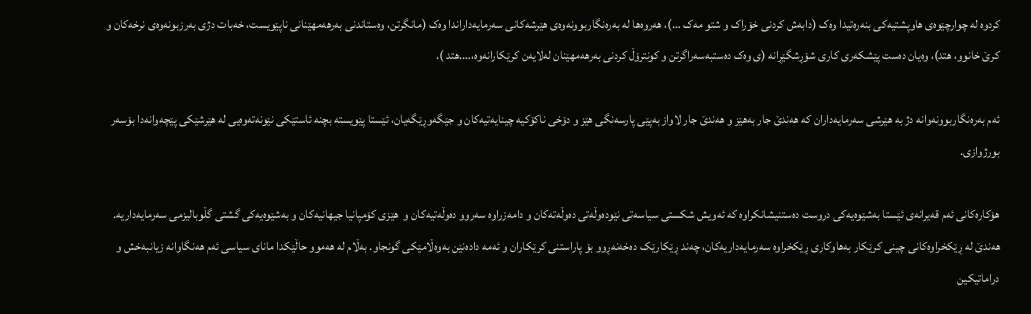کردوە لە چوارچێوەی ھاوپشتیەکی بنەرەتیدا وەک (دابەش کردنی خۆراک و شتو مەک …)، ھەروەھا لە بەرەنگاربوونەوەی ھێرشەکانی سەرمایەداراندا وەک (مانگرتن، وەستاندنی بەرھەمهێنانی ناپێویست، خەبات دژی بەرزبونەوەی نرخەکان و کرێ خانوو، هتد)، وەیان دەست پێشکەری کاری شۆڕشگێڕانە (ی وەک دەستبەسەراگرتن و کونترۆڵ کردنی بەرھەمھێنان لەلایەن کرێکارانەوە،….ھتد ).

ئەم بەرەنگاربوونەوانە دژ بە ھێرشی سەرمایەداران کە هەندێ جار بەھێز و هەندێ جار لاواز بەپێی پارسەنگی هێز و دۆخی ناکۆکیە چینایەتیەکان و جێگەوڕێگەیان، ئێستا پێویستە بچنە ئاستێکی نێونەتەوەیی لە هێرشێکی پێچەوانەدا بۆسەر بورژوازی.

ھۆکارەکانی ئەم قەیرانەی ئێستا بەشێوەیەکی دروست دەستنیشانکراوە کە ئەویش شکستی سیاسەتی نێودەوڵەتی دەوڵەتەکان و دامەزراوە سەروو دەوڵەتیەکان و  ھێزی کۆمپانیا جیھانیەکان و بەشێوەیەکی گشتی گڵوبالیزمی سەرمایەداریە. ھەندێ لە ڕێکخراوەکانی چینی کرێکار بەهاوکاری ڕێکخراوە سەرمایەداریەکان، چەند ڕێکارێک دەخەنەڕوو بۆ پاراستنی کرێکاران و ئەمە دادەنێن بەوەڵامێکی گونجاو. بەڵام لە ھەموو حاڵێکدا مانای سیاسی ئەم ھەنگاوانە زیانبەخش و دراماتیکین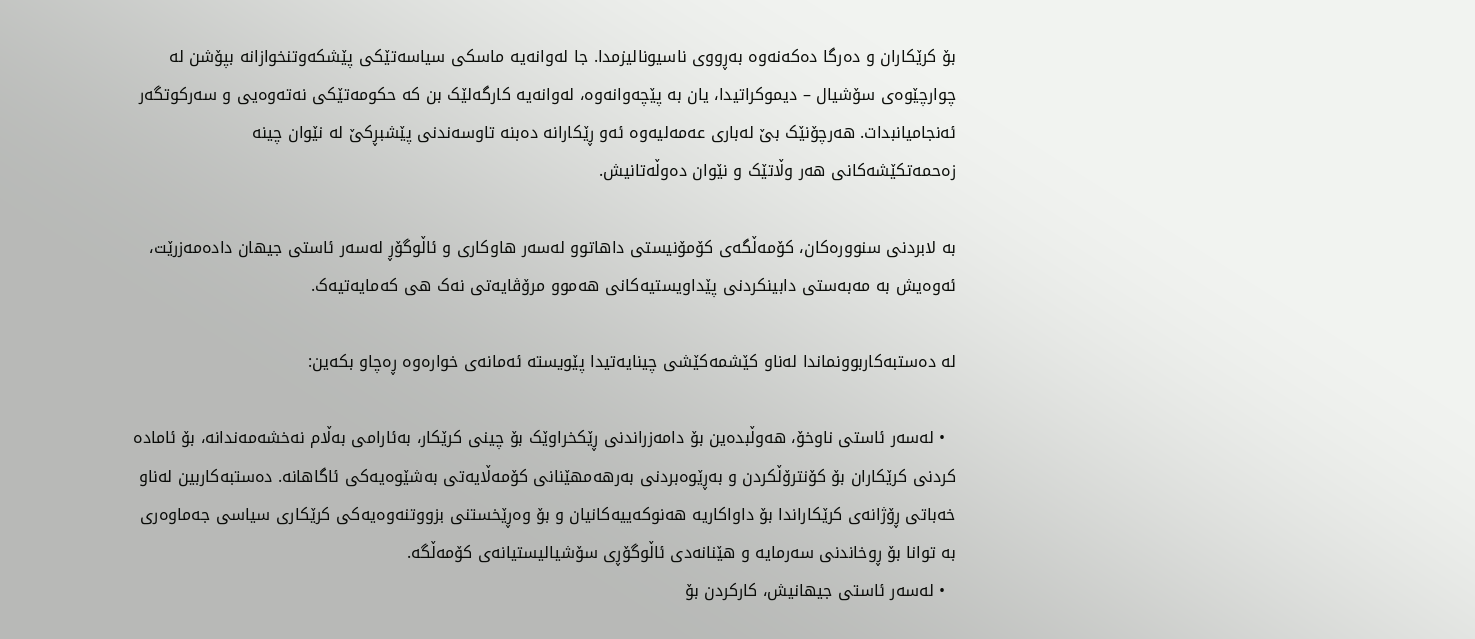بۆ کرێکاران و دەرگا دەکەنەوە بەڕووی ناسیونالیزمدا. جا لەوانەیە ماسکی سیاسەتێکی پێشکەوتنخوازانە بپۆشن لە چوارچێوەی سۆشیال – دیموکراتیدا، یان بە پێچەوانەوە، لەوانەیە کارگەلێک بن کە حکومەتێکی نەتەوەیی و سەرکوتگەر ئەنجامیانبدات. هەرچۆنێک بێ لەباری عەمەلیەوە ئەو ڕێکارانە دەبنە تاوسەندنی پێشبڕکێ لە نێوان چینە زەحمەتکێشەکانی هەر وڵاتێک و نێوان دەوڵەتانیش.

بە لابردنی سنوورەکان، کۆمەڵگەی کۆمۆنیستی داھاتوو لەسەر ھاوکاری و ئاڵوگۆڕ لەسەر ئاستی جیھان دادەمەزرێت، ئەوەیش بە مەبەستی دابینکردنی پێداویستیەکانی ھەموو مرۆڤایەتی نەک ھی کەمایەتیەک.

لە دەستبەکاربوونماندا لەناو کێشمەکێشی چینایەتیدا پێویستە ئەمانەی خوارەوە ڕەچاو بکەین:

  • لەسەر ئاستی ناوخۆ، ھەوڵبدەین بۆ دامەزراندنی ڕێکخراوێک بۆ چینی کرێکار، بەئارامی بەڵام نەخشەمەندانە، بۆ ئامادە کردنی کرێکاران بۆ کۆنترۆڵکردن و بەڕێوەبردنی بەرھەمھێنانی کۆمەڵایەتی بەشێوەیەکی ئاگاھانە. دەستبەکاربین لەناو خەباتی ڕۆژانەی کرێکاراندا بۆ داواکاریە هەنوکەییەکانیان و بۆ وەڕێخستنی بزووتنەوەیەکی کرێکاری سیاسی جەماوەری بە توانا بۆ ڕوخاندنی سەرمایە و هێنانەدی ئاڵوگۆڕی سۆشیالیستیانەی کۆمەڵگە.
  • لەسەر ئاستی جیھانیش، کارکردن بۆ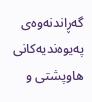گەڕاندنەوەی پەیوەندیەکانی ھاوپشتی و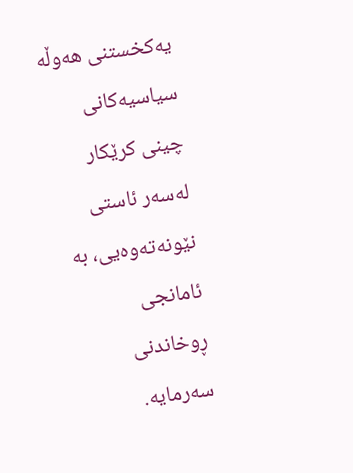یەکخستنی ھەوڵە سیاسیەکانی چینی کرێکار لەسەر ئاستی نێونەتەوەیی، بە ئامانجی ڕوخاندنی سەرمایە.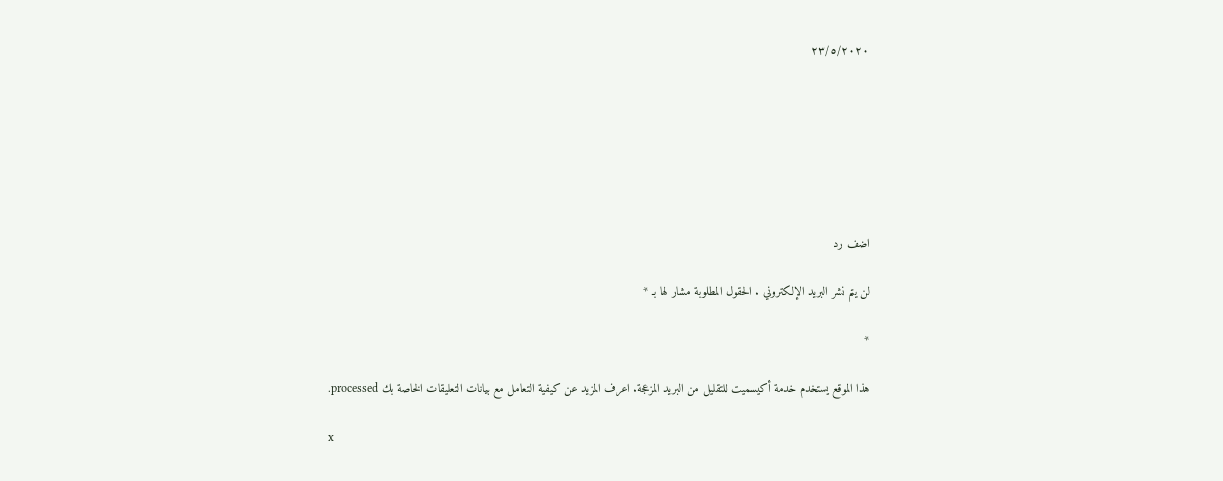٢٣/٥/٢٠٢٠







اضف رد

لن يتم نشر البريد الإلكتروني . الحقول المطلوبة مشار لها بـ *

*

هذا الموقع يستخدم خدمة أكيسميت للتقليل من البريد المزعجة. اعرف المزيد عن كيفية التعامل مع بيانات التعليقات الخاصة بك processed.

x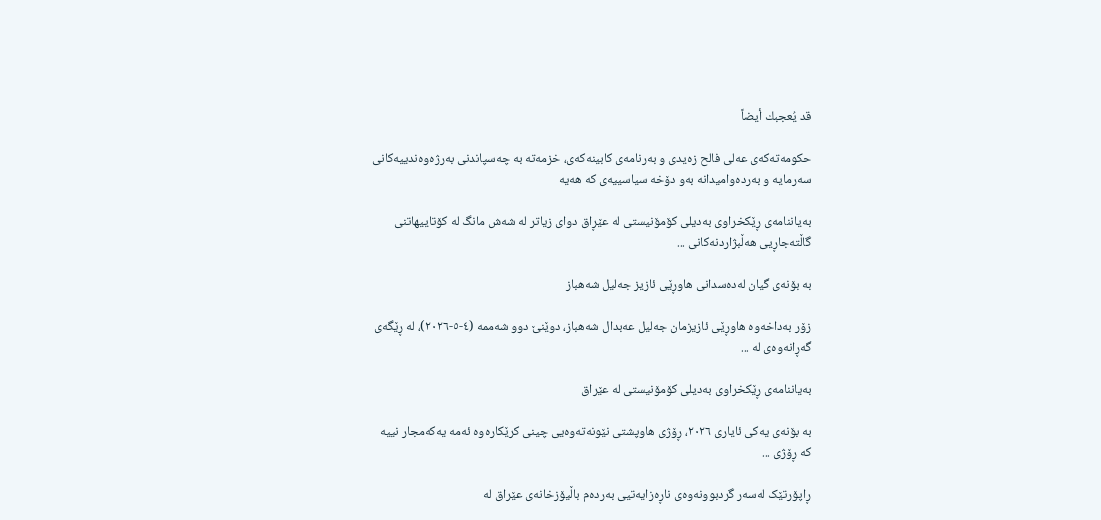قد يُعجبك أيضاً

حکومەتەکەی عەلی فالح زەیدی و بەرنامەی کابینەکەی، خزمەتە بە چەسپاندنی بەرژەوەندییەکانی سەرمایە و بەردەوامیدانە بەو دۆخە سیاسییەی کە هەیە

بەیاننامەی ڕێکخراوی بەدیلی کۆمۆنیستی لە عێڕاق دوای زیاتر لە شەش مانگ لە کۆتاییهاتنی گاڵتەجاڕیی هەڵبژاردنەکانی ...

بە بۆنەی گیان لەدەسدانی هاوڕێی ئازیز جەلیل شەهباز

زۆر بەداخەوە هاوڕێی ئازیزمان جەلیل عەبدال شەهباز، دوێنێ دوو شەممە (٤-٥-٢٠٢٦)، لە ڕێگەی گەڕانەوەی لە ...

بەیاننامەی ڕێکخراوی بەدیلی کۆمۆنیستی لە عێراق

بە بۆنەی یەکی ئایاری ٢٠٢٦، ڕۆژی هاوپشتی نێونەتەوەیی چینی کرێکارەوە ئەمە یەکەمجار نییە کە ڕۆژی ...

ڕاپۆرتێک لەسەر گردبوونەوەی ناڕەزایەتیی بەردەم باڵیۆزخانەی عێراق لە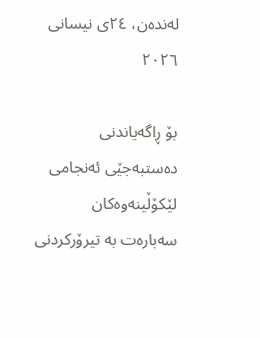لەندەن، ٢٤ی نیسانی ٢٠٢٦

بۆ ڕاگەیاندنی دەستبەجێی ئەنجامی لێکۆڵینەوەکان سەبارەت بە تیرۆرکردنی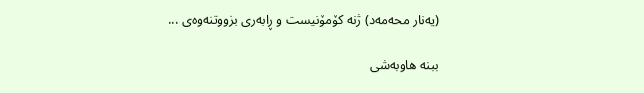(یەنار محەمەد) ژنە کۆمۆنیست و ڕابەری بزووتنەوەی ...

ببنە هاوبەشی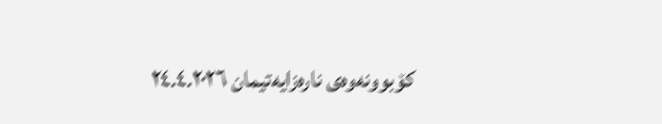کۆبوونەوەی نارەزایەتیمان ٢٤.٤.٢٠٢٦